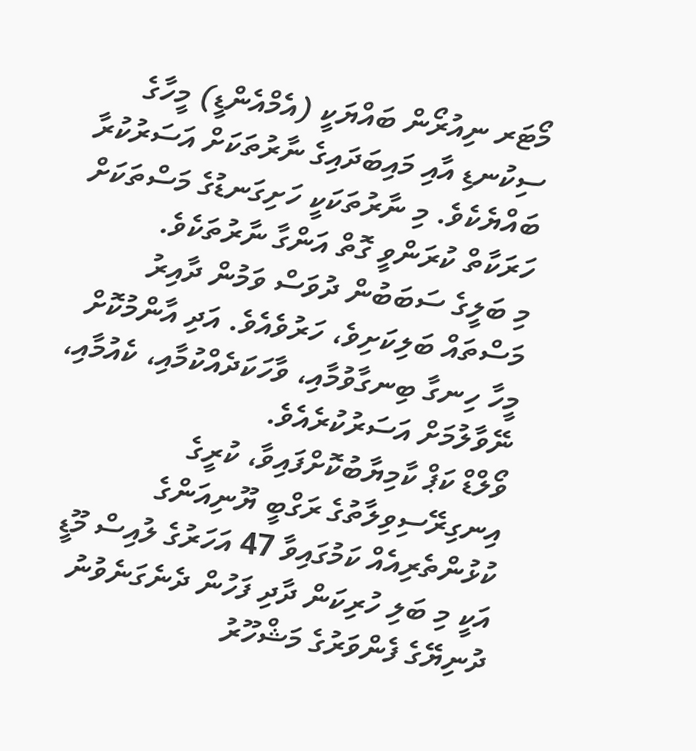މޯޓަރ ނިއުރޯން ބައްޔަކީ (އެމްއެންޑީ) މީހާގެ ސިކުނޑި އާއި މައިބަދައިގެ ނާރުތަކަށް އަސަރުކުރާ ބައްޔެކެވެ. މި ނާރުތަކަކީ ހަށިގަނޑުގެ މަސްތަކަށް ހަރަކާތް ކުރަންވީ ގޮތް އަންގާ ނާރުތަކެވެ.
މި ބަލީގެ ސަބަބުން ދުވަސް ވަމުން ދާއިރު މަސްތައް ބަލިކަށިވެ، ހަރުވެއެވެ. އަދި އާންމުކޮށް މީހާ ހިނގާ ބިނގާވުމާއި، ވާހަކަދެއްކުމާއި، ކެއުމާއި، ނޭވާލުމަށް އަސަރުކުރެއެވެ.
ވޯލްޑް ކަޕް ކާމިޔާބުކޮށްފައިވާ، ކުރީގެ އިނގިރޭސިވިލާތުގެ ރަގްބީ ޔޫނިއަންގެ ކުޅުންތެރިއެއް ކަމުގައިވާ 47 އަހަރުގެ ލުއިސް މޫޑީ އަކީ މި ބަލި ހުރިކަން ދާދި ފަހުން ދެނެގަނެވުނު ދުނިޔޭގެ ފެންވަރުގެ މަޝްހޫރު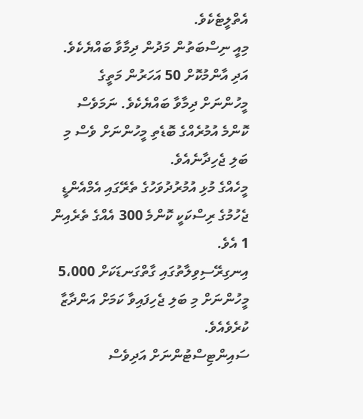އެތްލީޓެކެވެ.
މިއީ ނިސްބަތުން މަދުން ދިމާވާ ބައްޔެކެވެ. އަދި އާންމުކޮށް 50 އަހަރުން މަތީގެ މީހުންނަށް ދިމާވާ ބައްޔެކެވެ. ނަމަވެސް ކޮންމެ އުމުރެއްގެ ބޮޑެތި މީހުންނަށް ވެސް މި ބަލި ޖެހިދާނެއެވެ.
މީހެއްގެ މުޅި އުމުރުދުވަހުގެ ތެރޭގައި އެމްއެންޑީ ޖެހުމުގެ ރިސްކަކީ ކޮންމެ 300 އެއްގެ ތެރެއިން 1 އެވެ.
އިނގިރޭސިވިލާތުގައި ގާތްގަނޑަކަށް 5،000 މީހުންނަށް މި ބަލި ޖެހިފައިވާ ކަމަށް އަންދާޒާ ކުރެވެއެވެ.
ސައިންޓިސްޓުންނަށް އަދިވެސް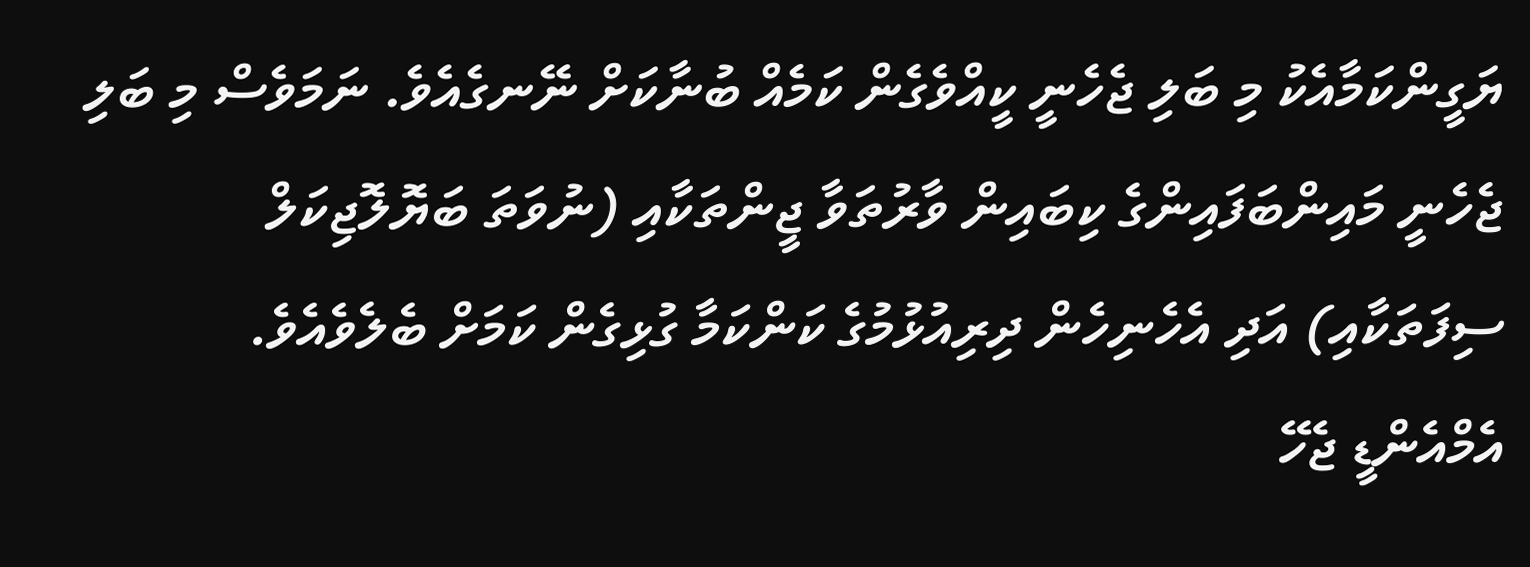ޔަގީންކަމާއެކު މި ބަލި ޖެހެނީ ކީއްވެގެން ކަމެއް ބުނާކަށް ނޭނގެއެވެ. ނަމަވެސް މި ބަލި ޖެހެނީ މައިންބަފައިންގެ ކިބައިން ވާރުތަވާ ޖީންތަކާއި (ނުވަތަ ބަޔޮލޮޖިކަލް ސިފަތަކާއި) އަދި އެހެނިހެން ދިރިއުޅުމުގެ ކަންކަމާ ގުޅިގެން ކަމަށް ބެލެވެއެވެ.
އެމްއެންޑީ ޖެހޭ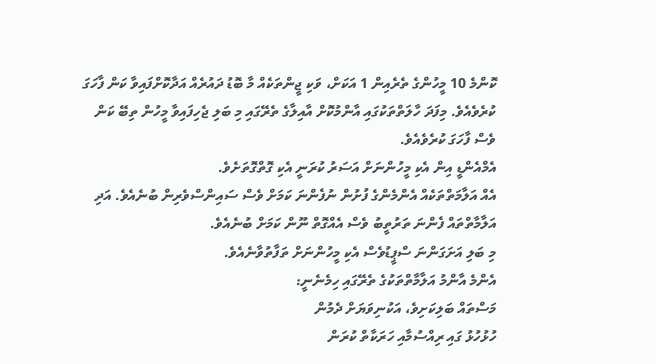ކޮންމެ 10 މީހުންގެ ތެރެއިން 1 އަކަށް، ވަކި ޖީންތަކެއް މާ ބޮޑު ދައުރެއް އަދާކޮށްފައިވާ ކަން ފާހަގަ ކުރެވެއެވެ. މިފަދަ ހާލަތްތަކުގައި އާންމުކޮށް އާއިލާގެ ތެރޭގައި މި ބަލި ޖެހިފައިވާ މީހުން ތިބޭ ކަން ވެސް ފާހަގަ ކުރެވެއެވެ.
އެމްއެންޑީ އިން އެކި މީހުންނަށް އަސަރު ކުރަނީ އެކި ގޮތްގޮތަށެވެ.
އެއް އަލާމަތްތަކެއް އެންމެންގެ ފުށުން ނުފެންނަ ކަމަށް ވެސް ސައިންސްވެރިން ބުނެއެވެ. އަދި އަލާމާތްތައް ފެންނަ ތަރުތީބު ވެސް އެއްގޮތް ނޫން ކަމަށް ބުނެއެވެ.
މި ބަލި އަށަގަންނަ ސްޕީޑުވެސް އެކި މީހުންނަށް ތަފާތުވާނެއެވެ.
އެންމެ އާންމު އަލާމާތްތަކުގެ ތެރޭގައި ހިމެނެނީ:
މަސްތައް ބަލިކަށިވެ، އަކުނިވަޔަށް ދެމުން
ހުޅުހުޅު ގައި ރިއްސުމާއި ހަރަކާތް ކުރަން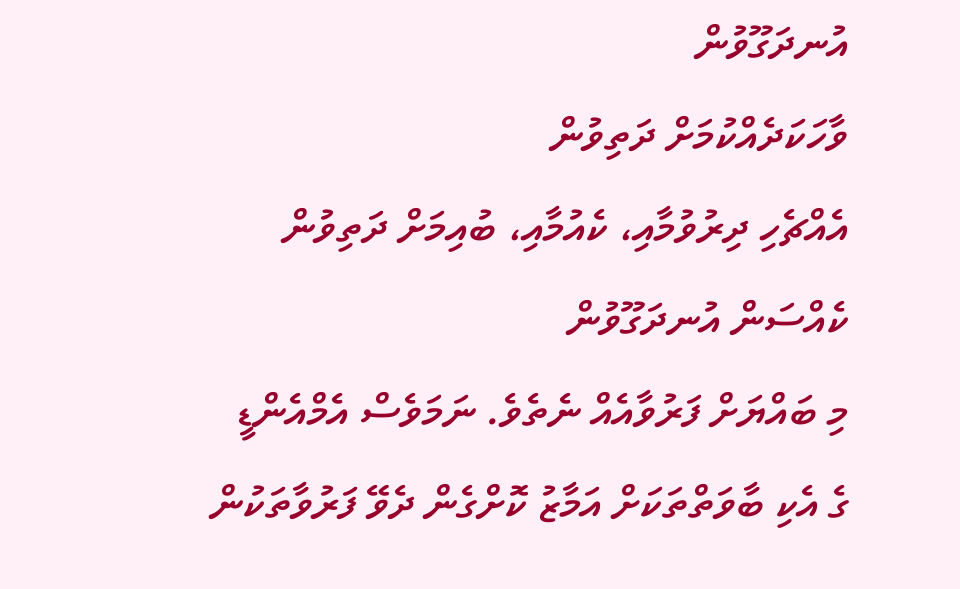އުނދަގޫވުން
ވާހަކަދެއްކުމަށް ދަތިވުން
އެއްޗެހި ދިރުވުމާއި، ކެއުމާއި، ބުއިމަށް ދަތިވުން
ކެއްސަން އުނދަގޫވުން
މި ބައްޔަށް ފަރުވާއެއް ނެތެވެ. ނަމަވެސް އެމްއެންޑީ ގެ އެކި ބާވަތްތަކަށް އަމާޒު ކޮށްގެން ދެވޭ ފަރުވާތަކުން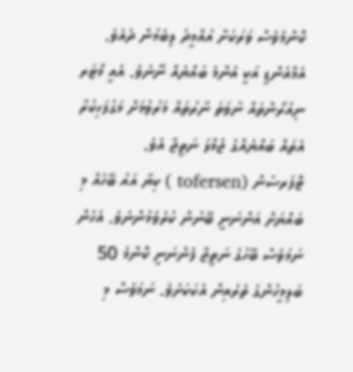ކޮންމެވެސް ވަރަކަށް އުއްމީދު ލިބެމުން ދެއެވެ.
އެމްއެންޑީ އަކީ އެންމެ ބައްޔެއް ނޫނެވެ. އެއީ މޯޓަރ ނިއުރޯންތައް ނުވަތަ ނާރުތައް މަރުވުމަށް މަގުފަހިކުރާ އެތައް ބައްޔެއްގެ ޖުމްލަ ނަތީޖާ އެވެ.
ޓޮފަރސެން (tofersen ) ކިޔާ އައު ބޭހެއް މި ބައްޔަށް އަންނަނީ ބޭނުން ކުރެވެމުންނެވެ. އެހެން ނަމަވެސް ބޭހުގެ ނަތީޖާ ފެންނަނީ ކޮންމެ 50 ބަލިމީހުންގެ ތެރެއިން އެކަކަށެވެ. ނަމަވެސް މި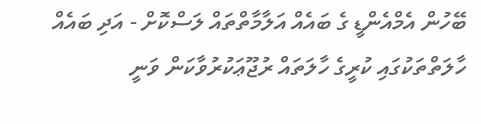ބޭހުން އެމްއެންޑީ ގެ ބައެއް އަލާމާތްތައް ލަސްކޮށް - އަދި ބައެއް ހާލަތްތަކުގައި ކުރީގެ ހާލަތައް ރުޖޫޢަކުރުވާކަން ވަނީ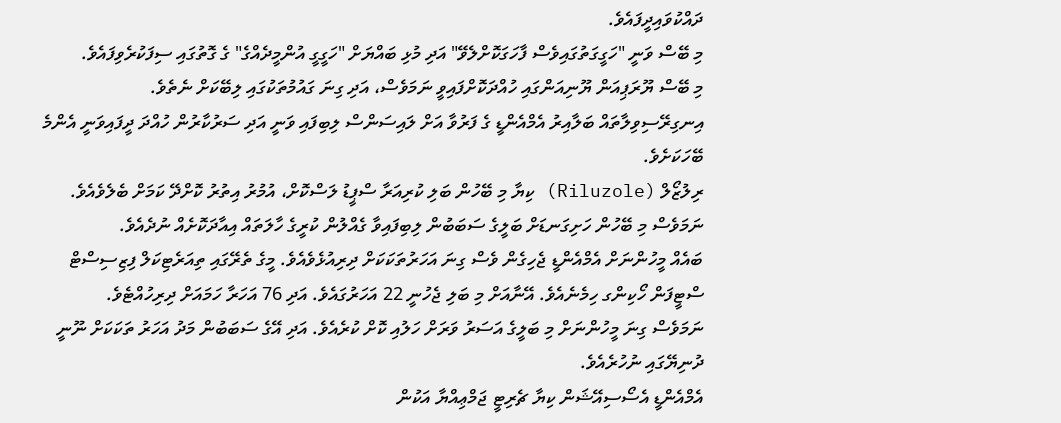ދައްކުވައިދީފައެވެ.
މި ބޭސް ވަނީ "ހަގީގަތުގައިވެސް ފާހަގަކޮށްލެވޭ" އަދި މުޅި ބައްޔަށް "ހަގީގީ އުންމީދެއްގެ" ގެ ގޮތުގައި ސިފަކުރެވިފައެވެ.
މި ބޭސް ޔޫރަޕިއަން ޔޫނިއަންގައި ހުއްދަކޮށްފައިވީ ނަމަވެސް، އަދި ގިނަ ގައުމުތަކުގައި ލިބޭކަށް ނެތެވެ.
އިނގިރޭސިވިލާތައް ބަލާއިރު އެމްއެންޑީ ގެ ފަރުވާ އަށް ލައިސަންސް ލިބިފައި ވަނީ އަދި ސަރުކާރުން ހުއްދަ ދީފައިވަނީ އެންމެ ބޭހަކަށެވެ.
ރިލުޒޯލް (Riluzole) ކިޔާ މި ބޭހުން ބަލި ކުރިއަރާ ސްޕީޑު ލަސްކޮށް، އުމުރު އިތުރު ކޮށްދޭ ކަމަށް ބެލެވެއެވެ. ނަމަވެސް މި ބޭހުން ހަށިގަނޑަށް ބަލީގެ ސަބަބުން ލިބިފައިވާ ގެއްލުން ކުރީގެ ހާލަތައް އިއާދަކޮށެއް ނުދެއެވެ.
ބައެއް މީހުންނަށް އެމްއެންޑީ ޖެހިގެން ވެސް ގިނަ އަހަރުތަކަކަށް ދިރިއުޅެވެއެވެ. މީގެ ތެރޭގައި ތިއަރެޓިކަލް ފިޒިސިސްޓް ސްޓީފަން ހޯކިންގ ހިމެނެއެވެ. އޭނާއަށް މި ބަލި ޖެހުނީ 22 އަހަރުގައެވެ. އަދި 76 އަހަރާ ހަމައަށް ދިރިހުއްޓެވެ.
ނަމަވެސް ގިނަ މީހުންނަށް މި ބަލީގެ އަސަރު ވަރަށް ހަލުއި ކޮށް ކުރެއެވެ. އަދި އޭގެ ސަބަބުން މަދު އަހަރު ތަކަކަށް ނޫނީ ދުނިޔޭގައި ނުހުރެއެވެ.
އެމްއެންޑީ އެސޯސިއޭޝަން ކިޔާ ޗެރިޓީ ޖަމްޢިއްޔާ އަކުން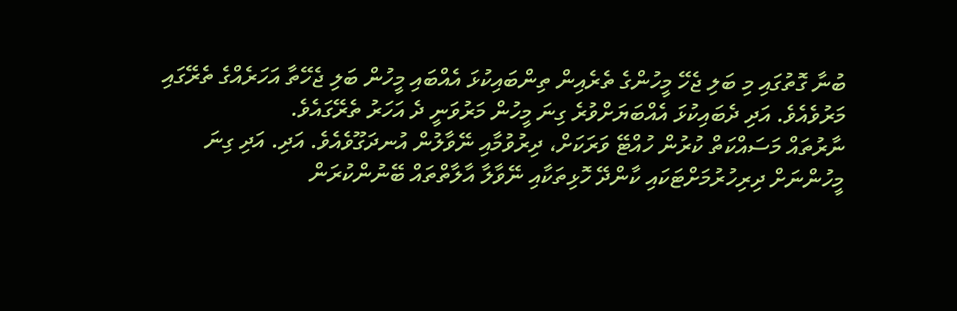ބުނާ ގޮތުގައި މި ބަލި ޖެހޭ މީހުންގެ ތެރެއިން ތިންބައިކުޅަ އެއްބައި މީހުން ބަލި ޖެހޭތާ އަހަރެއްގެ ތެރޭގައި މަރުވެއެވެ. އަދި ދެބައިކުޅަ އެއްބަޔަށްވުރެ ގިނަ މީހުން މަރުވަނީ ދެ އަހަރު ތެރޭގައެވެ.
ނާރުތައް މަސައްކަތް ކުރުން ހުއްޓޭ ވަރަކަށް، ދިރުވުމާއި ނޭވާލުން އުނދަގޫވެއެވެ. އަދި. އަދި ގިނަ މީހުންނަށް ދިރިހުރުމަށްޓަކައި ކާންދޭ ހޮޅިތަކާއި ނޭވާލާ އާލާތްތައް ބޭނުންކުރަން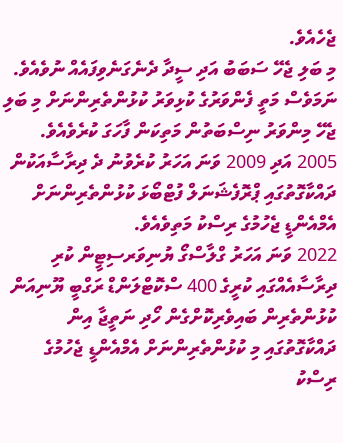ޖެހެއެވެ.
މި ބަލި ޖެހޭ ސަބަބު އަދި ސީދާ ދެނެގަނެވިފައެއް ނުވެއެވެ. ނަމަވެސް މަތީ ފެންވަރުގެ ކުޅިވަރު ކުޅުންތެރިންނަށް މި ބަލި ޖެހޭ މިންވަރު ނިސްބަތުން މަތިކަން ފާހަގަ ކުރެވެއެވެ.
2005 އަދި 2009 ވަނަ އަހަރު ކުރެވުނު ދެ ދިރާސާއަކުން ދައްކާގޮތުގައި ޕްރޮފެޝަނަލް ފުޓްބޯޅަ ކުޅުންތެރިންނަށް އެމްއެންޑީ ޖެހުމުގެ ރިސްކު މަތިވެއެވެ.
2022 ވަނަ އަހަރު ގްލާސްގޯ ޔުނިވަރސިޓީން ކުރި ދިރާސާއެއްގައި ކުރީގެ 400 ސްކޮޓްލަންޑް ރަގްބީ ޔޫނިއަން ކުޅުންތެރިން ބައިވެރިކޮށްގެން ހޯދި ނަތީޖާ އިން ދައްކާގޮތުގައި މި ކުޅުންތެރިންނަށް އެމްއެންޑީ ޖެހުމުގެ ރިސްކު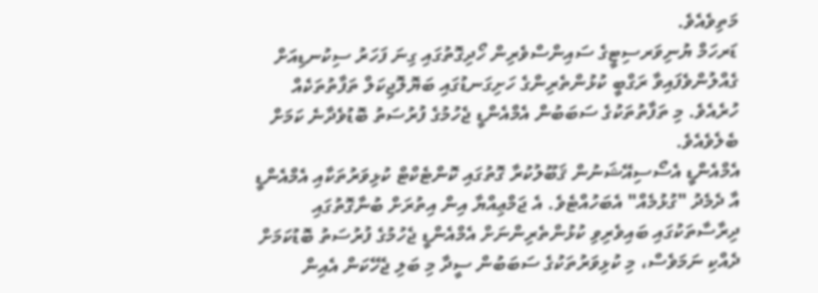މަތިވެއެވެ.
ޑަރހަމް ޔުނިވަރސިޓީގެ ސައިންސްވެރިން ހޯދިގޮތުގައި ގިނަ ފަހަރު ސިކުނޑިއަށް ގެއްލުންވެފައިވާ ރަގްބީ ކުޅުންތެރިންގެ ހަށިގަނޑުގައި ބަޔޮލޮޖިކަލް ތަފާތުތަކެއް ހުރެއެވެ. މި ތަފާތުތަކުގެ ސަބަބުން އެމްއެންޑީ ޖެހުމުގެ ފުރުސަތު ބޮޑުވެދާނެ ކަމަށް ބެލެވެއެވެ.
އެމްއެންޑީ އެސޯސިއޭޝަނުން ޤަބޫލުކުރާ ގޮތުގައި ކޮންޓެކްޓް ކުޅިވަރުތަކާއި އެމްއެންޑީ އާ ދެމެދު "ގުޅުމެއް" އެބަހުއްޓެވެ. އެ ޖަމްޢިއްޔާ އިން އިތުރަށް ބުނާގޮތުގައި ދިރާސާތަކުގައި ބައިވެރިވި ކުޅުންތެރިންނަށް އެމްއެންޑީ ޖެހުމުގެ ފުރުސަތު ބޮޑުކަމަށް ދެއްކި ނަމަވެސް، މި ކުޅިވަރުތަކުގެ ސަބަބުން ސީދާ މި ބަލި ޖެހޭކަން އެއިން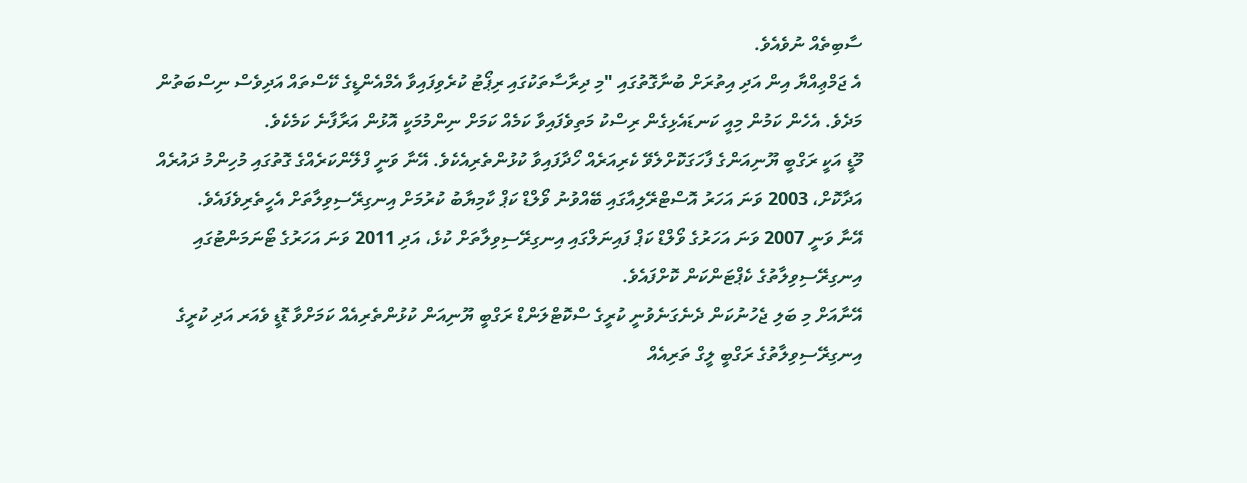ސާބިތެއް ނުވެއެވެ.
އެ ޖަމްޢިއްޔާ އިން އަދި އިތުރަށް ބުނާގޮތުގައި "މި ދިރާސާތަކުގައި ރިޕޯޓު ކުރެވިފައިވާ އެމްއެންޑީގެ ކޭސްތައް އަދިވެސް ނިސްބަތުން މަދެވެ. އެހެން ކަމުން މިއީ ކަނޑައެޅިގެން ރިސްކު މަތިވެފައިވާ ކަމެއް ކަމަށް ނިންމުމަކީ އޮޅުން އަރާފާނެ ކަމެކެވެ.
މޫޑީ އަކީ ރަގްބީ ޔޫނިއަންގެ ފާހަގަކޮށްލެވޭ ކެރިއަރެއް ހޯދާފައިވާ ކުޅުންތެރިއެކެވެ. އޭނާ ވަނީ ފްލޭންކަރެއްގެ ގޮތުގައި މުހިންމު ދައުރެއް އަދާކޮށް، 2003 ވަނަ އަހަރު އޮސްޓްރޭލިއާގައި ބޭއްވުނު ވޯލްޑް ކަޕް ކާމިޔާބު ކުރުމަށް އިނގިރޭސިވިލާތަށް އެހީތެރިވެފައެވެ.
އޭނާ ވަނީ 2007 ވަނަ އަހަރުގެ ވޯލްޑް ކަޕް ފައިނަލްގައި އިނގިރޭސިވިލާތަށް ކުޅެ، އަދި 2011 ވަނަ އަހަރުގެ ޓޯނަމަންޓުގައި އިނގިރޭސިވިލާތުގެ ކެޕްޓަންކަން ކޮށްފައެވެ.
އޭނާއަށް މި ބަލި ޖެހުނުކަން ދެނެގަނެވުނީ ކުރީގެ ސްކޮޓްލަންޑް ރަގްބީ ޔޫނިއަން ކުޅުންތެރިއެއް ކަމަށްވާ ޑޮޑީ ވެއަރ އަދި ކުރީގެ އިނގިރޭސިވިލާތުގެ ރަގްބީ ލީގް ތަރިއެއް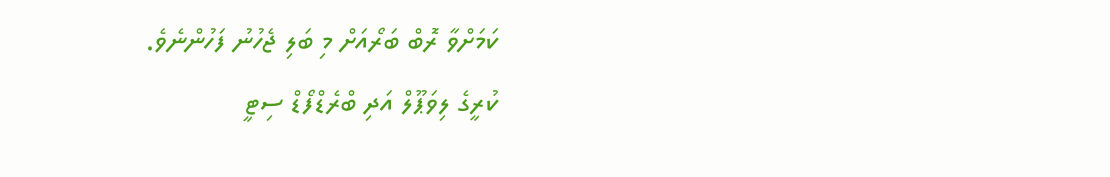ކަމަށްވާ ރޮބް ބަރޯއަށް މި ބަލި ޖެހުނު ފަހުންނެވެ.
ކުރީގެ ލިވަޕޫލް އަދި ބްރެޑްފޯޑް ސިޓީ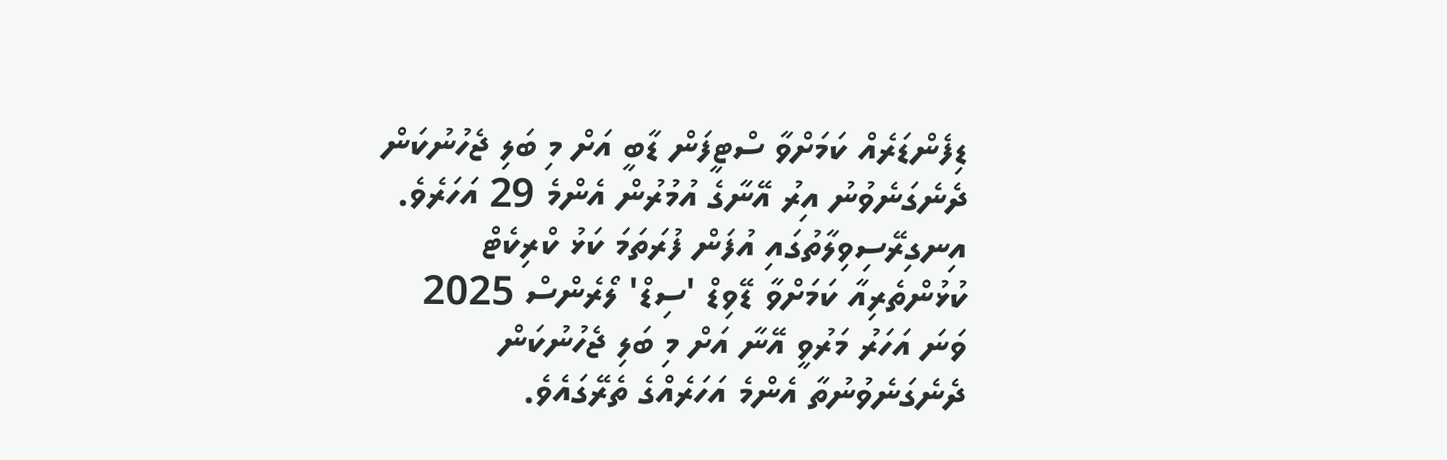ޑިފެންޑަރެއް ކަމަށްވާ ސްޓީފަން ޑާބީ އަށް މި ބަލި ޖެހުނުކަން ދެނެގަނެވުނު އިރު އޭނާގެ އުމުރުން އެންމެ 29 އަހަރެވެ.
އިނގިރޭސިވިލާތުގައި އުފަން ފުރަތަމަ ކަޅު ކްރިކެޓް ކުޅުންތެރިއާ ކަމަށްވާ ޑޭވިޑް 'ސިޑް' ލޯރެންސް 2025 ވަނަ އަހަރު މަރުވީ އޭނާ އަށް މި ބަލި ޖެހުނުކަން ދެނެގަނެވުނުތާ އެންމެ އަހަރެއްގެ ތެރޭގައެވެ.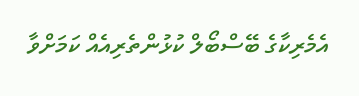އެމެރިކާގެ ބޭސްބޯލް ކުޅުންތެރިއެއް ކަމަށްވާ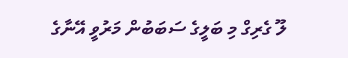ލޫ ގެރިގް މި ބަލީގެ ސަބަބުން މަރުވީ އޭނާގެ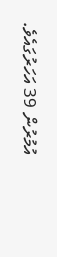އުމުރުން 39 އަހަރުގައެވެ.